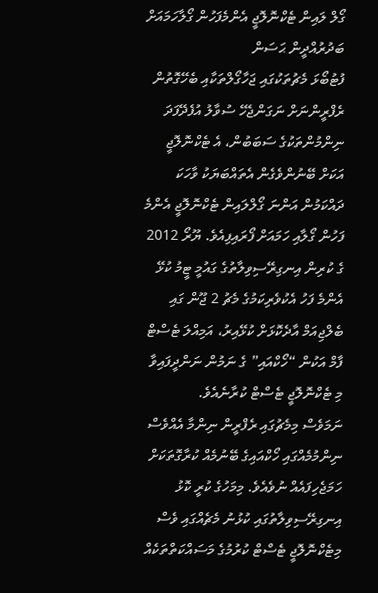ގޯލް ލައިން ޓެކްނޮލޮޖީ އެންމެފަހުން ގޯލާހަމައަށް
ބަދުރުއްދީން ޙަސަން
ފުޓުބޯޅަ މެޗުތަކުގައި ޖަހާގޯލްތަކާއި ބެހޭގޮތުން ރެފްރީންނަށް ނަގަންޖެހޭ ސުވާލު އުފެދޭފަދަ ނިންމުންތަކުގެ ސަބަބުން، އެ ޓެކްނޮލޮޖީ އަކަށް ބޭނުންވެގެން އެތައްބަޔަކު ވާހަކަ ދައްކަމުން އަންނަ ގޯލްލައިން ޓެކްނޮލޮޖީ އެންމެ ފަހުން ގޯލާއި ހަމައަށް ފޯރައިފިއެވެ. ޔޫރޯ 2012 ގެ ކުރިން އިނގިރޭސިވިލާތުގެ ގައުމީ ޓީމު ކުޅޭ އެންމެ ފަހު އެކުވެރިކަމުގެ މެޗު 2 ޖޫން ގައި ބެލްޖިއަމް އާދެކޮޅަށް ކުޅޭއިރު، އަމިއްލަ ޓެސްޓް ފާމް އަކުން “ހޯކްއައި” ގެ ނަމުން ނަންދީފައިވާ މި ޓެކްނޮލޮޖީ ޓެސްޓް ކުރާނެއެވެ.
ނަމަވެސް މިމެޗުގައި ރެފްރީން ނިންމާ އެއްވެސް ނިންމުމެއްގައި ހޯކްއައިގެ ބޭނުމެއް ކުރާގޮތަކަށް ހަމަޖެހިފައެއް ނުވެއެވެ. މިމަހުގެ ކުރީ ކޮޅު އިނގިރޭސިވިލާތުގައި ކުޅުނު މެޗެއްގައި ވެސް މިޓެކްނޮލޮޖީ ޓެސްޓް ކުރުމުގެ މަސައްކަތްތަކެއް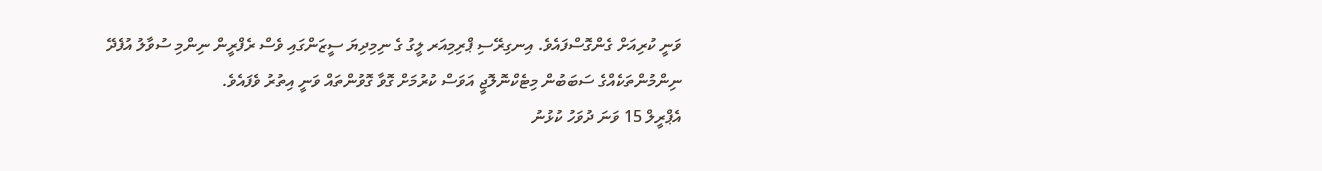ވަނީ ކުރިއަށް ގެންގޮސްފައެވެ. އިނގިރޭސި ޕްރިމިއަރ ލީގު ގެ ނިމިދިޔަ ސީޒަންގައި ވެސް ރެފްރީން ނިންމި ސުވާލު އުފެދޭ ނިންމުންތަކެއްގެ ސަބަބުން މިޓެކްނޮލޮޖީ އަވަސް ކުރުމަށް ގޮވާ ގޮވުންތައް ވަނީ އިތުރު ވެފައެވެ.
އެޕްރީލް 15 ވަނަ ދުވަހު ކުޅުނު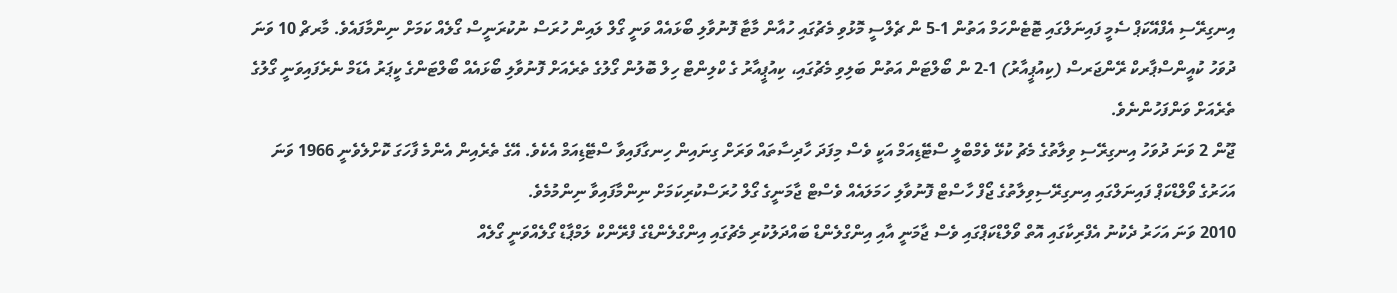އިނގިރޭސި އެފްއޭކަޕް ސެމީ ފައިނަލްގައި ޓޮޓެންހަމް އަތުން 1-5 ން ޗެލްސީ މޮޅުވި މެޗުގައި ހުއާން މާޓާ ފޮނުވާލި ބޯޅައެއް ވަނީ ގޯލް ލައިން ހުރަސް ނުކުރަނީސް ގޯލެއް ކަމަށް ނިންމާފައެވެ. މާރޗް 10 ވަނަ ދުވަހު ކުއީންސްޕާރކް ރޭންޖަރސް (ކިއުޕީއާރު) 1-2 ން ބޯލްޓަން އަތުން ބަލިވި މެޗުގައި، ކިއުޕީއާރު ގެ ކްލިންޓް ހިލް ބޮލުން ގޯލުގެ ތެރެއަށް ފޮނުވާލި ބޯޅައެއް ބޯލްޓަންގެ ކީޕަރު އެޑަމް ނެރެފައިވަނީ ގޯލުގެ ތެރެއަށް ވަންފަހުންނެވެ.
ޖޫން 2 ވަނަ ދުވަހު އިނގިރޭސި ވިލާތުގެ މެޗު ކުޅޭ ވެމްބްލީ ސްޓޭޑިއަމް އަކީ ވެސް މިފަދަ ހާދިސާތައް ވަރަށް ގިނައިން ހިނގާފައިވާ ސްޓޭޑިއަމް އެކެވެ. އޭގެ ތެރެއިން އެންމެ ފާހަގަ ކޮށްލެވެނީ 1966 ވަނަ އަހަރުގެ ވޯލްޑްކަޕް ފައިނަލްގައި އިނގިރޭސިވިލާތުގެ ޖޯފް ހާސްޓް ފޮނުވާލި ހަމަލައެއް ވެސްޓް ޖާމަނީގެ ގޯލް ހުރަސްކުރިކަމަށް ނިންމާފައިވާ ނިންމުމެވެ.
2010 ވަނަ އަހަރު ދެކުނު އެފްރިކާގައި އޮތް ވޯލްޑްކަޕްގައި ވެސް ޖާމަނީ އާއި އިންގްލެންޑް ބައްދަލުކުރި މެޗުގައި އިންގްލެންޑްގެ ފްރޭންކް ލަމްޕާޑް ގޯލެއްވަނީ ގޯލެއް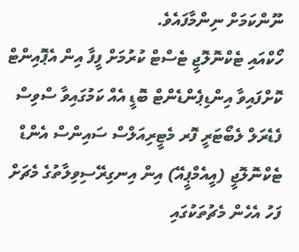ނޫންކަމަށް ނިންމާފައެވެ.
ހޯކްއައި ޓެކްނޮލޮޖީ ޓެސްޓް ކުރުމަށް ފީފާ އިން އެޕޮއިންޓް ކޮށްފައިވާ އިންޑިޕެންޑެންޓް ބޮޑީ އެއް ކަމުގައިވާ ސްވިސް ފެޑެރަލް ލެބޯޓަރީ ފޮރ މެޓީރިއަލްސް ސައިންސް އެންޑް ޓެކްނޮލޮޖީ (އީއެމްޕީއޭ) އިން އިނގިރޭސިވިލާތުގެ މެޗަށް ފަހު އެހެން މެޗުތަކުގައި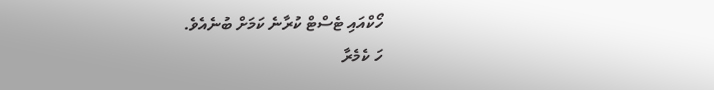ހޯކްއައި ޓެސްޓް ކުރާނެ ކަމަށް ބުނެއެވެ.
ހަ ކެމެރާ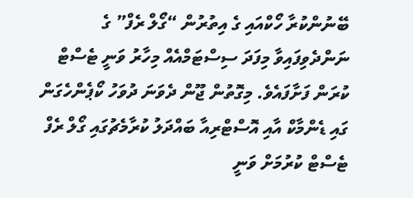ބޭނުންކުރާ ހޯކްއައި ގެ އިތުރުން “ގޯލް ރެފް” ގެ ނަންދެވިފައިވާ މިފަދަ ސިސްޓަމްއެއް މިހާރު ވަނީ ޓެސްޓް ކުރަން ފަށާފައެވެ. މިގޮތުން ޖޫން ދެވަނަ ދުވަހު ކޯޕެންހެގަން ގައި ޑެންމާކް އާއި އޮސްޓްރިއާ ބައްދަލު ކުރާމެޗުގައި ގޯލް ރެފް ޓެސްޓް ކުރުމަށް ވަނީ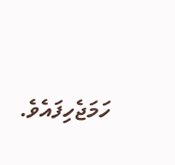ހަމަޖެހިފައެވެ.